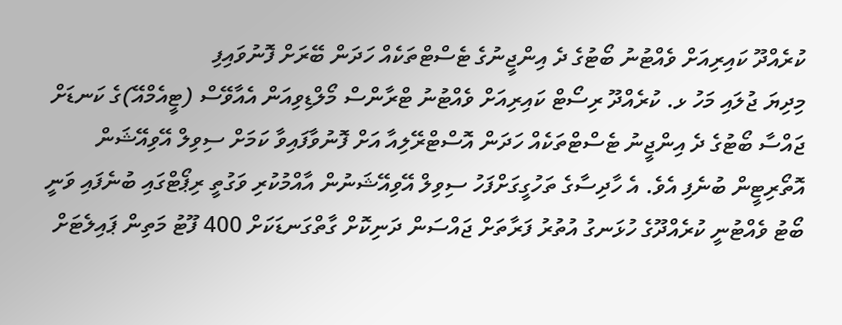ކުރެއްދޫ ކައިރިއަށް ވެއްޓުނު ބޯޓުގެ ދެ އިންޖީނުގެ ޓެސްޓްތަކެއް ހަދަން ބޭރަށް ފޮނުވައިފި
މިދިޔަ ޖުލައި މަހު ޅ. ކުރެއްދޫ ރިސޯޓް ކައިރިއަށް ވެއްޓުނު ޓްރާންސް މޯލްޑިވިއަން އެއާވޭސް (ޓީއެމްއޭ)ގެ ކަނޑަށް ޖައްސާ ބޯޓުގެ ދެ އިންޖީނު ޓެސްޓްތަކެއް ހަދަން އޮސްޓްރޭލިއާ އަށް ފޮނުވާފައިވާ ކަމަށް ސިވިލް އޭވިއޭޝަން އޮތޯރިޓީން ބުނެފި އެވެ. އެ ހާދިސާގެ ތަހުގީގަށްފަހު ސިވިލް އޭވިއޭޝަނުން އާއްމުކުރި ވަގުތީ ރިޕޯޓްގައި ބުނެފައި ވަނީ ބޯޓު ވެއްޓުނީ ކުރެއްދޫގެ ހުޅަނގު އުތުރު ފަރާތަށް ޖައްސަން ދަނިކޮށް ގާތްގަނޑަކަށް 400 ފޫޓު މަތިން ޕައިލެޓަށް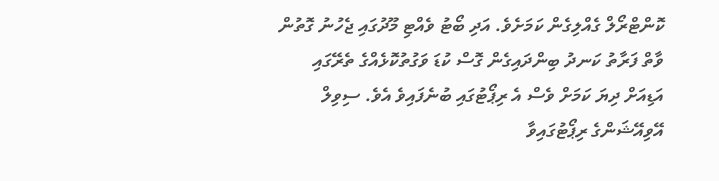ކޮންޓްރޯލް ގެއްލިގެން ކަމަށެވެ. އަދި ބޯޓު ވެއްޓި މޫދުގައި ޖެހުނު ގޮތުން ވާތް ފަރާތު ކަނދު ބިންދައިގެން ގޮސް ކުޑަ ވަގުތުކޮޅެއްގެ ތެރޭގައި އަޑިއަށް ދިޔަ ކަމަށް ވެސް އެ ރިޕޯޓުގައި ބުނެފައިވެ އެވެ. ސިވިލް އޭވިއޭޝަންގެ ރިޕޯޓުގައިވާ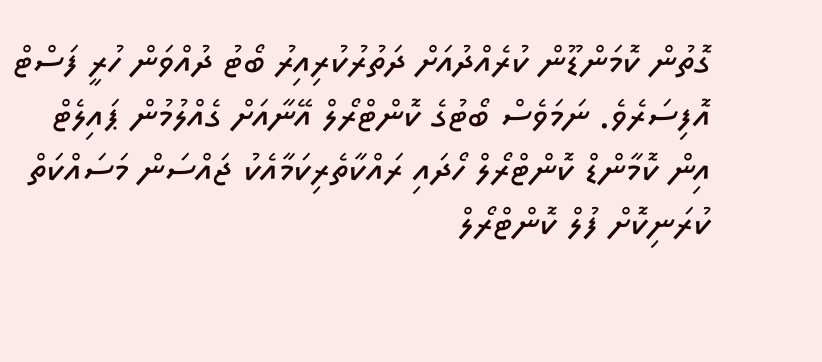ގޮތުން ކޮމަންޑޫން ކުރެއްދުއަށް ދަތުރުކުރިއިރު ބޯޓު ދުއްވަން ހުރީ ފަސްޓް އޮފިސަރެވެ. ނަމަވެސް ބޯޓުގެ ކޮންޓްރޯލް އޭނާއަށް ގެއްލުމުން ޕައިލެޓް އިން ކޮމާންޑް ކޮންޓްރޯލް ހޯދައި ރައްކާތެރިކަމާއެކު ޖައްސަން މަސައްކަތް ކުރަނިކޮށް ފުލް ކޮންޓްރޯލް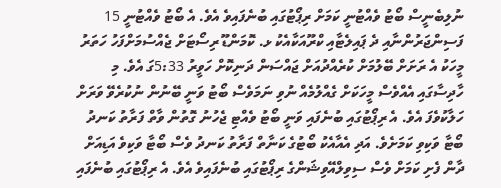ނުލިބެނީސް ބޯޓު ވެއްޓުނީ ކަމަށް ރިޕޯޓުގައި ބުނެފައިވެ އެވެ. އެ ބޯޓު ވެއްޓުނީ 15 ފަސިންޖަރުންނާއި ދެ ޕައިލެޓާއި ކްރޫއަކާއެކު ޅ. ކޮމަންޑޫ ރިސޯޓަށް ޖެއްސުމަށްފަހު ހަތަރު މީހަކު އެ ރަށަށް ބޭލުމަށް ކުރެއްދުއަށް ޖައްސަން ދަނިކޮށް ހަވީރު 5:33ގަ އެވެ. މި ހާދިސާގައި އެއްވެސް މީހަކަށް ގެއްލުމެއް ނުވި ނަމަވެސް ބޯޓު ވަނީ ބޭނުން ނުކުރެވޭ ވަރަށް ހަލާކުވެފަ އެވެ. އެ ރިޕޯޓުގައި ބުނެފައި ވަނީ ބޯޓު ވެއްޓި ޖެހުނު ގޮތުން ވާތް ފަރާތު ކަނދު ބޯޓާ ވަކިވި ކަމަށެވެ. އަދި އެއާއެކު ބޯޓުގެ ކަނާތް ފަރާތު ކަނދު ވެސް ބޯޓާ ވަކިވެ އަޑިއަށް ދާން ފެށި ކަމަށް ވެސް ސިވިލްއޭވިޝަންގެ ރިޕޯޓުގައި ބުނެފައިވެ އެވެ. އެ ރިޕޯޓުގައި ބުނެފައި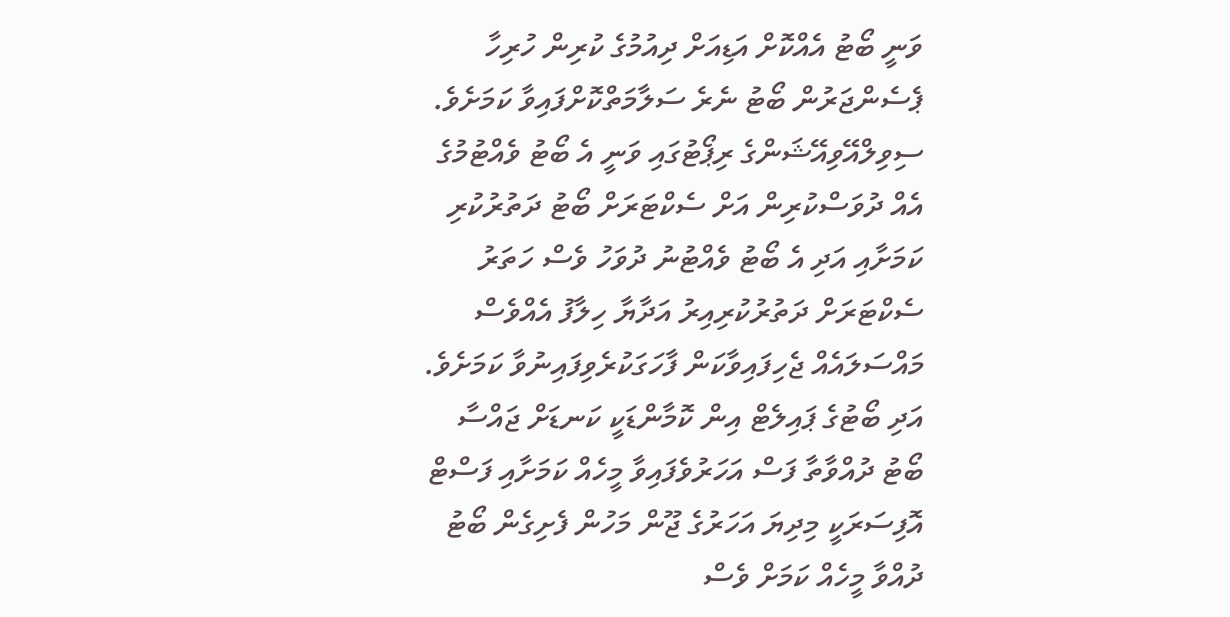ވަނީ ބޯޓު އެއްކޮށް އަޑިއަށް ދިއުމުގެ ކުރިން ހުރިހާ ޕެސެންޖަރުން ބޯޓު ނެރެ ސަލާމަތްކޮށްފައިވާ ކަމަށެވެ. ސިވިލްއޭވިއޭޝަންގެ ރިޕޯޓުގައި ވަނީ އެ ބޯޓު ވެއްޓުމުގެ އެއް ދުވަސްކުރިން އަށް ސެކްޓަރަށް ބޯޓު ދަތުރުކުރި ކަމަށާއި އަދި އެ ބޯޓު ވެއްޓުނު ދުވަހު ވެސް ހަތަރު ސެކްޓަރަށް ދަތުރުކުރިއިރު އަދާޔާ ހިލާފު އެއްވެސް މައްސަލައެއް ޖެހިފައިވާކަން ފާހަގަކުރެވިފައިނުވާ ކަމަށެވެ. އަދި ބޯޓުގެ ޕައިލެޓް އިން ކޮމާންޑަކީ ކަނޑަށް ޖައްސާ ބޯޓު ދުއްވާތާ ފަސް އަހަރުވެފައިވާ މީހެއް ކަމަށާއި ފަސްޓް އޮފިސަރަކީ މިދިޔަ އަހަރުގެ ޖޫން މަހުން ފެށިގެން ބޯޓު ދުއްވާ މީހެއް ކަމަށް ވެސް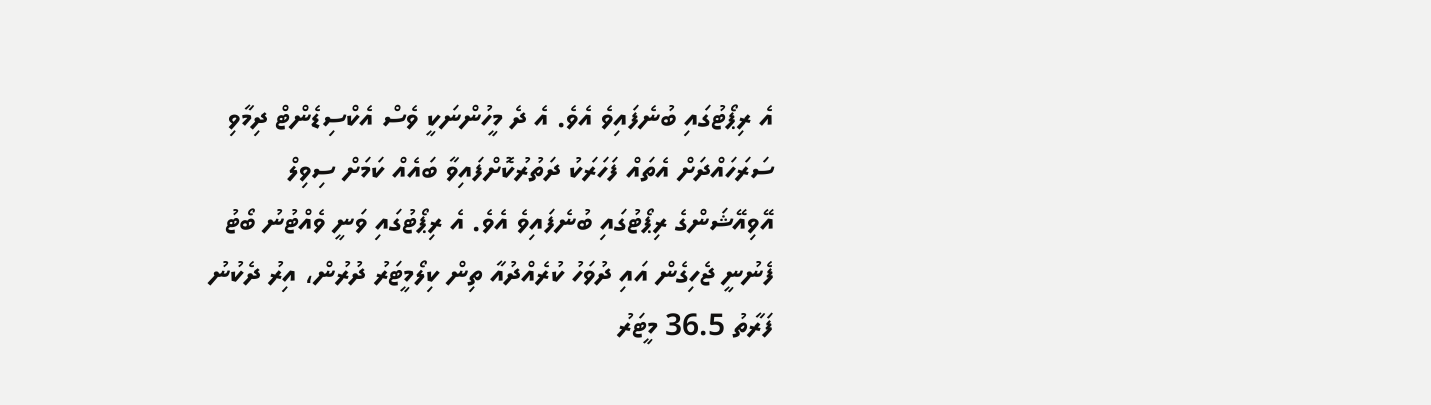އެ ރިޕޯޓުގައި ބުނެފައިވެ އެވެ. އެ ދެ މީހުންނަކީ ވެސް އެކްސިޑެންޓް ދިމާވި ސަރަހައްދަށް އެތައް ފަހަރަކު ދަތުރުކޮށްފައިވާ ބައެއް ކަމަށް ސިވިލް އޭވިއޭޝަންގެ ރިޕޯޓުގައި ބުނެފައިވެ އެވެ. އެ ރިޕޯޓުގައި ވަނީ ވެއްޓުނު ބޯޓު ފެނުނީ ޖެހިގެން އައި ދުވަހު ކުރެއްދުއާ ތިން ކިލޯމީޓަރު ދުރުން، އިރު ދެކުނު ފަރާތު 36.5 މީޓަރު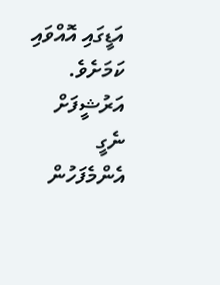އަޑީގައި އޮއްވައި ކަމަށެވެ.
އަރުޝީފަށް ނެގީ
އެންމެފަހުން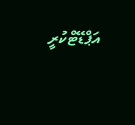އަޕްޑޭޓްކުރީ